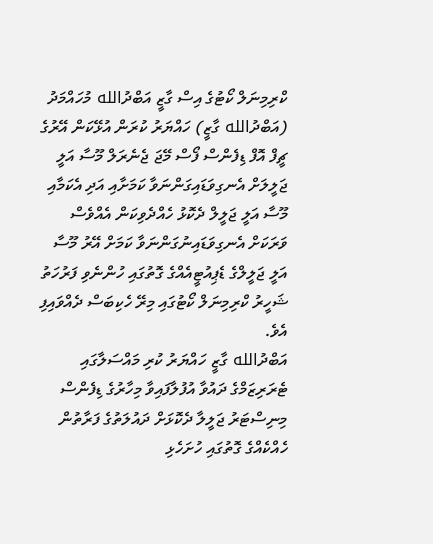ކްރިމިނަލް ކޯޓުގެ އިސް ގާޒީ އަބްދުالله މުހައްމަދު (އަބްދުالله ގާޒީ) ހައްޔަރު ކުރަން އުޅޭކަން އޭރުގެ ޗީފް އޮފް ޑިފެންސް ފޯސް މޭޖަ ޖެނެރަލް މޫސާ އަލީ ޖަލީލަށް އެނގިވަޑައިގަންނަވާ ކަމަށާއި އަދި އެކަމާއި މޫސާ އަލީ ޖަލީލް ދެކޮޅު ހެއްދެވިކަން އެއްވެސް ވަރަކަށް އެނގިވަޑައިނުގަންނަވާ ކަމަށް އޭރު މޫސާ އަލީ ޖަލީލްގެ ޑެޕިއުޓީއެއްގެ ގޮތުގައި ހުންނެވި ފަރުހަތު ޝަހީރު ކްރިމިނަލް ކޯޓުގައި މިރޭ ހެކިބަސް ދެއްވައިފި އެވެ.
އަބްދުالله ގާޒީ ހައްޔަރު ކުރި މައްސަލާގައި ޓެރަރިޒަމްގެ ދައުވާ އުފުލާފައިވާ މިހާރުގެ ޑިފެންސް މިނިސްޓަރު ޖަލީލާ ދެކޮޅަށް ދައުލަތުގެ ފަރާތުން ހެއްކެއްގެ ގޮތުގައި ހުށަހެޅި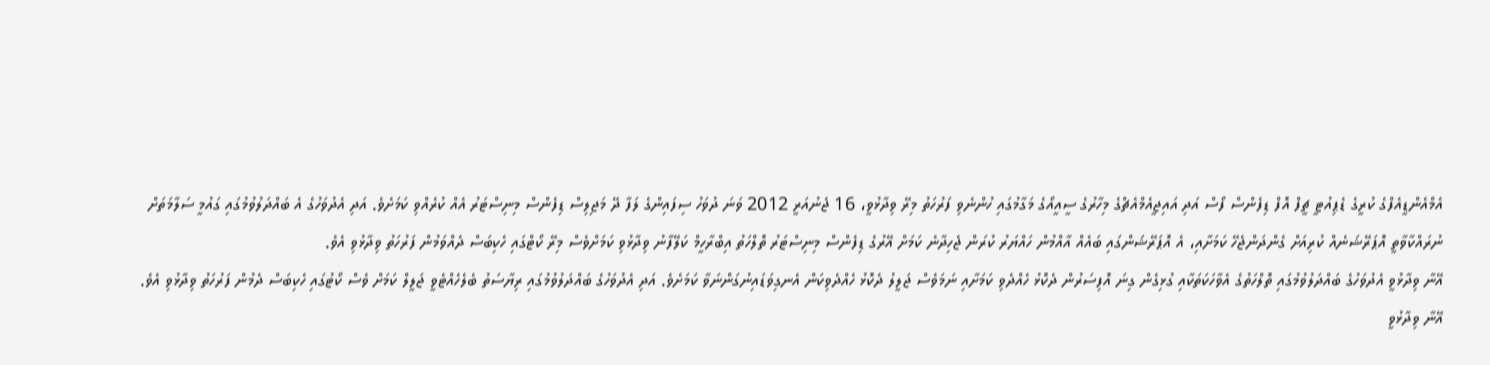އެމްއެންޑީއެފްގެ ކުރީގެ ޑެޕިއުޓީ ޗީފް އޮފް ޑިފެންސް ފޯސް އަދި އައިޖީއެމްއެޗްގެ މިހާރުގެ ސީއީއޯގެ މަގާމުގައި ހުންނެވި ފަރުހަތު މިރޭ ވިދާޅުވީ، 16 ޖެނުއަރީ 2012 ވަނަ ދުވަހު ސިފައިންގެ ލަފާ ދޭ މަޖިލިސް ޑިފެންސް މިނިސްޓަރު އެއް ކުރެއްވި ކަމަށެވެ. އަދި އެދުވަހުގެ އެ ބައްދަލުވުމުގައި ގައުމީ ސަލާމަތަށް ނުރައްކާވާތީ އޮޕަރޭޝަނެއް ކުރިއަށް ގެންދަންޖެހޭ ކަމަށާއި، އެ އޮޕަރޭޝަންގައި ބައެއް އާއްމުން ހައްޔަރު ކުރަން ޖެހިދާނެ ކަމަށް އޭރުގެ ޑިފެންސް މިނިސްޓަރު ތޮލްހަތު އިބްރާހީމް ކަލޭފާނު ވިދާޅުވި ކަމަށްވެސް މިރޭ ކޯޓްގައި ހެކިބަސް ދެއްވަމުން ފަރުހަތު ވިދާޅުވި އެވެ.
އޭނާ ވިދާޅުވީ އެދުވަހުގެ ބައްދަލުވުމުގައި ތޮލްހަތުގެ އެވާހަކަތަކާއި ގުޅިގެން ގިނަ އޮފިސަރުން ދެކޮޅު ހެއްދެވި ކަމަށާއި ނަމަވެސް ޖަލީލު ދެކޮޅު ހެއްދެވިކަން އެނގިވަޑައިނުގަންނަވާ ކަމަށެވެ. އަދި އެދުވަހުގެ ބައްދަލުވުމުގައި ރިޔާސަތު ބެލެހެއްޓެވީ ޖަލީލް ކަމަށް ވެސް ކޯޓުގައި ހެކިބަސް ދެމުން ފަރުހަތު ވިދާޅުވި އެވެ.
އޭނާ ވިދާޅުވީ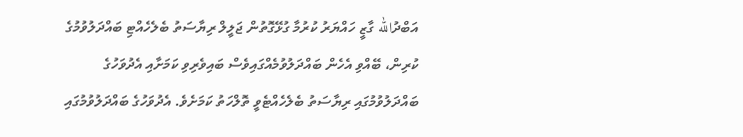އަބްދުالله ގާޒީ ހައްޔަރު ކުރުމާ ގުޅޭގޮތުން ޖަލީލް ރިޔާސަތު ބެލެހެއްޓި ބައްދަލުވުމުގެ ކުރިން، ބޭއްވި އެހެން ބައްދަލުވުމެއްގައިވެސް ބައިވެރިވި ކަމަށާއި އެދުވަހުގެ ބައްދަލުވުމުގައި ރިޔާސަތު ބެލެހެއްޓެވީ ތޮލްހަތު ކަމަށެވެ. އެދުވަހުގެ ބައްދަލުވުމުގައި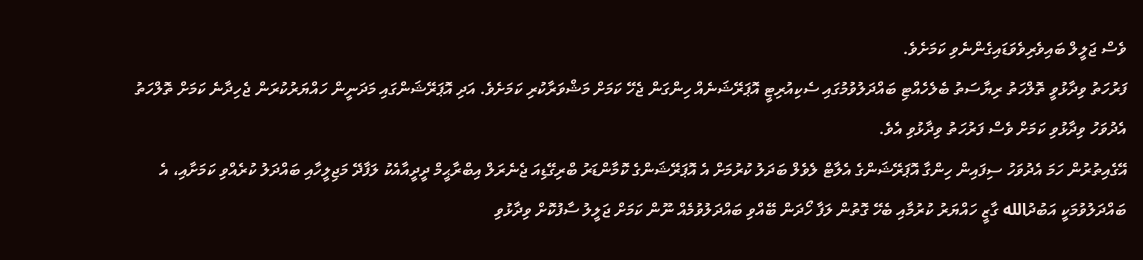ވެސް ޖަލީލް ބައިވެރިވެވަޑައިގެންނެވި ކަމަށެވެ.
ފަރުހަތު ވިދާޅުވީ ތޮލްހަތު ރިޔާސަތު ބެލެހެއްޓި ބައްދަލުވުމުގައި ސެކިއުރިޓީ އޮޕަރޭޝަނެއް ހިންގަން ޖެހޭ ކަމަށް މަޝްވަރާކުރި ކަމަށެވެ. އަދި އޮޕަރޭޝަންގައި މަދަނީން ހައްޔަރުކުރަން ޖެހިދާނެ ކަމަށް ތޮލްހަތު އެދުވަހު ވިދާޅުވި ކަމަށް ވެސް ފަރުހަތު ވިދާޅުވި އެވެ.
އޭގެއިތުރުން ހަމަ އެދުވަހު ސިފައިން ހިންގާ އޮޕަރޭޝަންގެ އެލާޓް ލެވެލް ބަދަލު ކުރުމަށް އެ އޮޕަރޭޝަންގެ ކޮމާންޑަރު ބްރިގޭޑިއަ ޖެނެރަލް އިބްރާޙީމް ދީދީއާއެކު ލަފާދޭ މަޖިލީހާއި ބައްދަލު ކުރެއްވި ކަމަށާއި، އެ ބައްދަލުވުމަކީ އަބުދުالله ގާޒީ ހައްޔަރު ކުރުމާއި ބެހޭ ގޮތުން ލަފާ ހޯދަން ބޭއްވި ބައްދަލުވުމެއް ނޫން ކަމަށް ޖަލީލު ސާފުކޮށް ވިދާޅުވި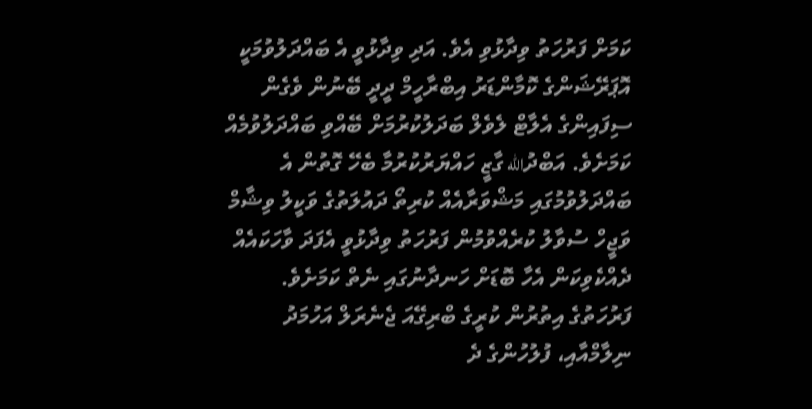ކަމަށް ފަރުހަތު ވިދާޅުވި އެވެ. އަދި ވިދާޅުވީ އެ ބައްދަލުވުމަކީ އޮޕަރޭޝަންގެ ކޮމާންޑަރު އިބްރާހީމް ދީދީ ބޭނުން ވެގެން ސިފައިންގެ އެލާޓް ލެވެލް ބަދަލުކުރުމަށް ބޭއްވި ބައްދަލުވުމެއް ކަމަށެވެ. އަބްދުالله ގާޒީ ހައްޔަރުކުރުމާ ބެހޭ ގޮތުން އެ ބައްދަލުވުމުގައި މަޝްވަރާއެއް ކުރިތޯ ދައުލަތުގެ ވަކީލު ވިޝާމް ވަޖީހް ސުވާލު ކުރެއްވުމުން ފަރުހަތު ވިދާޅުވީ އެފަދަ ވާހަކައެއް ދެއްކެވިކަން އެހާ ބޮޑަށް ހަނދާނުގައި ނެތް ކަމަށެވެ.
ފަރުހަތުގެ އިތުރުން ކުރީގެ ބްރިގޭއަ ޖެނެރަލް އަހުމަދު ނިލާމްއާއި، ފުލުހުންގެ ދެ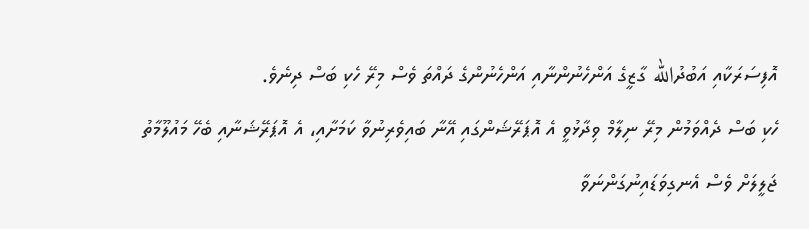އޮފިސަރަކާއި އަބުދުالله ގާޒީގެ އަންހެނުންނާއި އަންހެނުންގެ ދައްތަ ވެސް މިރޭ ހެކި ބަސް ދިނެވެ.
ހެކި ބަސް ދެއްވަމުން މިރޭ ނިލާމް ވިދާޅުވީ އެ އޮޕަރޭޝަންގައި އޭނާ ބައިވެރިނުވާ ކަމަށާއި، އެ އޮޕަރޭޝަނާއި ބެހޭ މައުލޫމާތު ޖަލީލަށް ވެސް އެނގިވަޑައިނުގަންނަވާ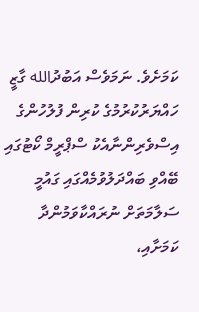ކަމަށެވެ. ނަމަވެސް އަބުދުالله ގާޒީ ހައްޔަރުކުރުމުގެ ކުރިން ފުލުހުންގެ އިސްވެރިންނާއެކު ސްޕްރީމް ކޯޓުގައި ބޭއްވި ބައްދަލުވުމެއްގައި ގައުމީ ސަލާމަތަށް ނުރައްކާވަމުންދާ ކަމަށާއި،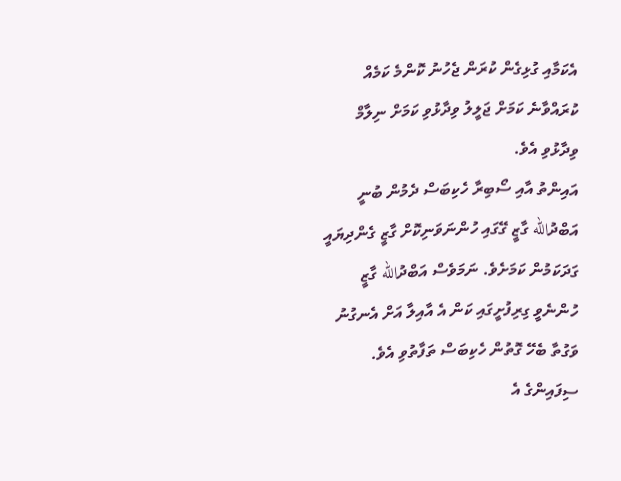އެކަމާއި ގުޅިގެން ކުރަން ޖެހުނު ކޮންމެ ކަމެއް ކުރައްވާނެ ކަމަށް ޖަލީލު ވިދާޅުވި ކަމަށް ނިލާމް ވިދާޅުވި އެވެ.
އައިންތު އާއި ސޯބިރާ ހެކިބަސް ދެމުން ބުނީ އަބްދުالله ގާޒީ ގޭގައި ހުންނަވަނިކޮށް ގާޒީ ގެންދިޔައީ ގަދަކަމުން ކަމަށެވެ. ނަމަވެސް އަބްދުالله ގާޒީ ހުންނެވީ ގިރިފުށީގައި ކަން އެ އާއިލާ އަށް އެނގުނު ވަގުތާ ބެހޭ ގޮތުން ހެކިބަސް ތަފާތުވި އެވެ. ސިފައިންގެ އެ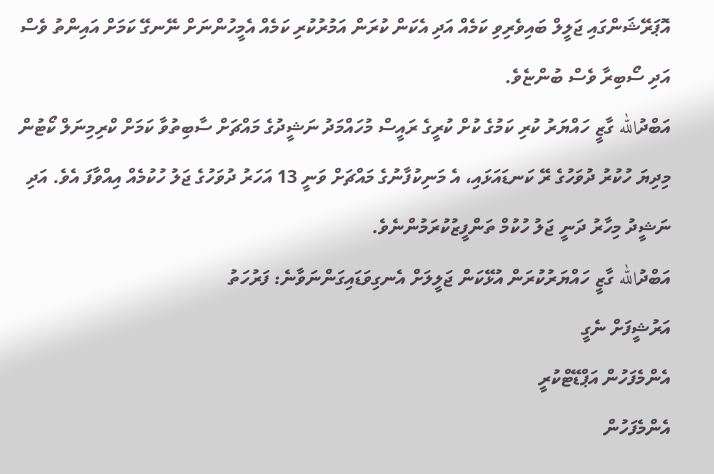އޮޕަރޭޝަންގައި ޖަލީލް ބައިވެރިވި ކަމެއް އަދި އެކަން ކުރަން އަމުރުކުރި ކަމެއް އެމީހުންނަށް ނޭނގޭ ކަމަށް އައިންތު ވެސް އަދި ސޯބިރާ ވެސް ބުންޏެވެ.
އަބްދުالله ގާޒީ ހައްޔަރު ކުރި ކަމުގެ ކުށް ކުރީގެ ރައީސް މުހައްމަދު ނަޝީދުގެ މައްޗަށް ސާބިތުވާ ކަމަށް ކްރިމިނަލް ކޯޓުން މިދިޔަ ހުކުރު ދުވަހުގެ ރޭ ކަނޑައަޅައި، އެ މަނިކުފާނުގެ މައްޗަށް ވަނީ 13 އަހަރު ދުވަހުގެ ޖަލު ހުކުމެއް އިއްވާފަ އެވެ. އަދި ނަޝީދު މިހާރު ދަނީ ޖަލު ހުކުމް ތަންފީޒުކުރަމުންނެވެ.
އަބްދުالله ގާޒީ ހައްޔަރުކުރަން އުޅޭކަން ޖަލީލަށް އެނގިވަޑައިގަންނަވާނެ: ފަރުހަތު
އަރުޝީފަށް ނެގީ
އެންމެފަހުން އަޕްޑޭޓްކުރީ
އެންމެފަހުން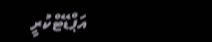އަޕްޑޭޓްކުރީ